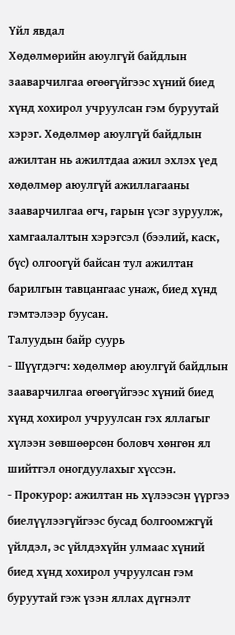Үйл явдал
Хөдөлмөрийн аюулгүй байдлын зааварчилгаа өгөөгүйгээс хүний биед хүнд хохирол учруулсан гэм буруутай хэрэг. Хөдөлмөр аюулгүй байдлын ажилтан нь ажилтдаа ажил эхлэх үед хөдөлмөр аюулгүй ажиллагааны зааварчилгаа өгч, гарын үсэг зуруулж, хамгаалалтын хэрэгсэл (бээлий, каск, бүс) олгоогүй байсан тул ажилтан барилгын тавцангаас унаж, биед хүнд гэмтэлээр буусан.
Талуудын байр суурь
- Шүүгдэгч: хөдөлмөр аюулгүй байдлын зааварчилгаа өгөөгүйгээс хүний биед хүнд хохирол учруулсан гэх яллагыг хүлээн зөвшөөрсөн боловч хөнгөн ял шийтгэл оногдуулахыг хүссэн.
- Прокурор: ажилтан нь хүлээсэн үүргээ биелүүлээгүйгээс бусад болгоомжгүй үйлдэл, эс үйлдэхүйн улмаас хүний биед хүнд хохирол учруулсан гэм буруутай гэж үзэн яллах дүгнэлт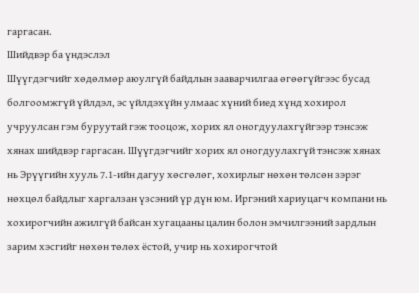гаргасан.
Шийдвэр ба үндэслэл
Шүүгдэгчийг хөдөлмөр аюулгүй байдлын зааварчилгаа өгөөгүйгээс бусад болгоомжгүй үйлдэл, эс үйлдэхүйн улмаас хүний биед хүнд хохирол учруулсан гэм буруутай гэж тооцож, хорих ял оногдуулахгүйгээр тэнсэж хянах шийдвэр гаргасан. Шүүгдэгчийг хорих ял оногдуулахгүй тэнсэж хянах нь Эрүүгийн хууль 7.1-ийн дагуу хөсгөлөг, хохирлыг нөхөн төлсөн зэрэг нөхцөл байдлыг харгалзан үзсэний үр дүн юм. Иргэний хариуцагч компани нь хохирогчийн ажилгүй байсан хугацааны цалин болон эмчилгээний зардлын зарим хэсгийг нөхөн төлөх ёстой, учир нь хохирогчтой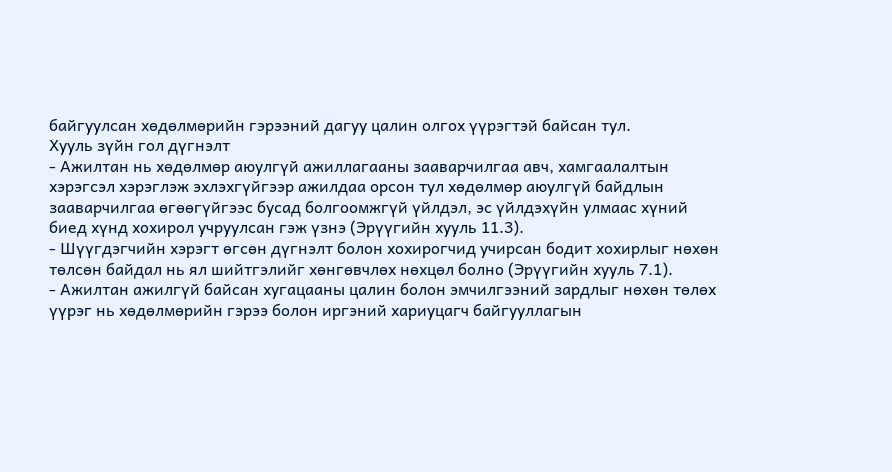байгуулсан хөдөлмөрийн гэрээний дагуу цалин олгох үүрэгтэй байсан тул.
Хууль зүйн гол дүгнэлт
- Ажилтан нь хөдөлмөр аюулгүй ажиллагааны зааварчилгаа авч, хамгаалалтын хэрэгсэл хэрэглэж эхлэхгүйгээр ажилдаа орсон тул хөдөлмөр аюулгүй байдлын зааварчилгаа өгөөгүйгээс бусад болгоомжгүй үйлдэл, эс үйлдэхүйн улмаас хүний биед хүнд хохирол учруулсан гэж үзнэ (Эрүүгийн хууль 11.3).
- Шүүгдэгчийн хэрэгт өгсөн дүгнэлт болон хохирогчид учирсан бодит хохирлыг нөхөн төлсөн байдал нь ял шийтгэлийг хөнгөвчлөх нөхцөл болно (Эрүүгийн хууль 7.1).
- Ажилтан ажилгүй байсан хугацааны цалин болон эмчилгээний зардлыг нөхөн төлөх үүрэг нь хөдөлмөрийн гэрээ болон иргэний хариуцагч байгууллагын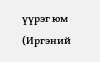үүрэг юм (Иргэний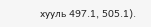хууль 497.1, 505.1).